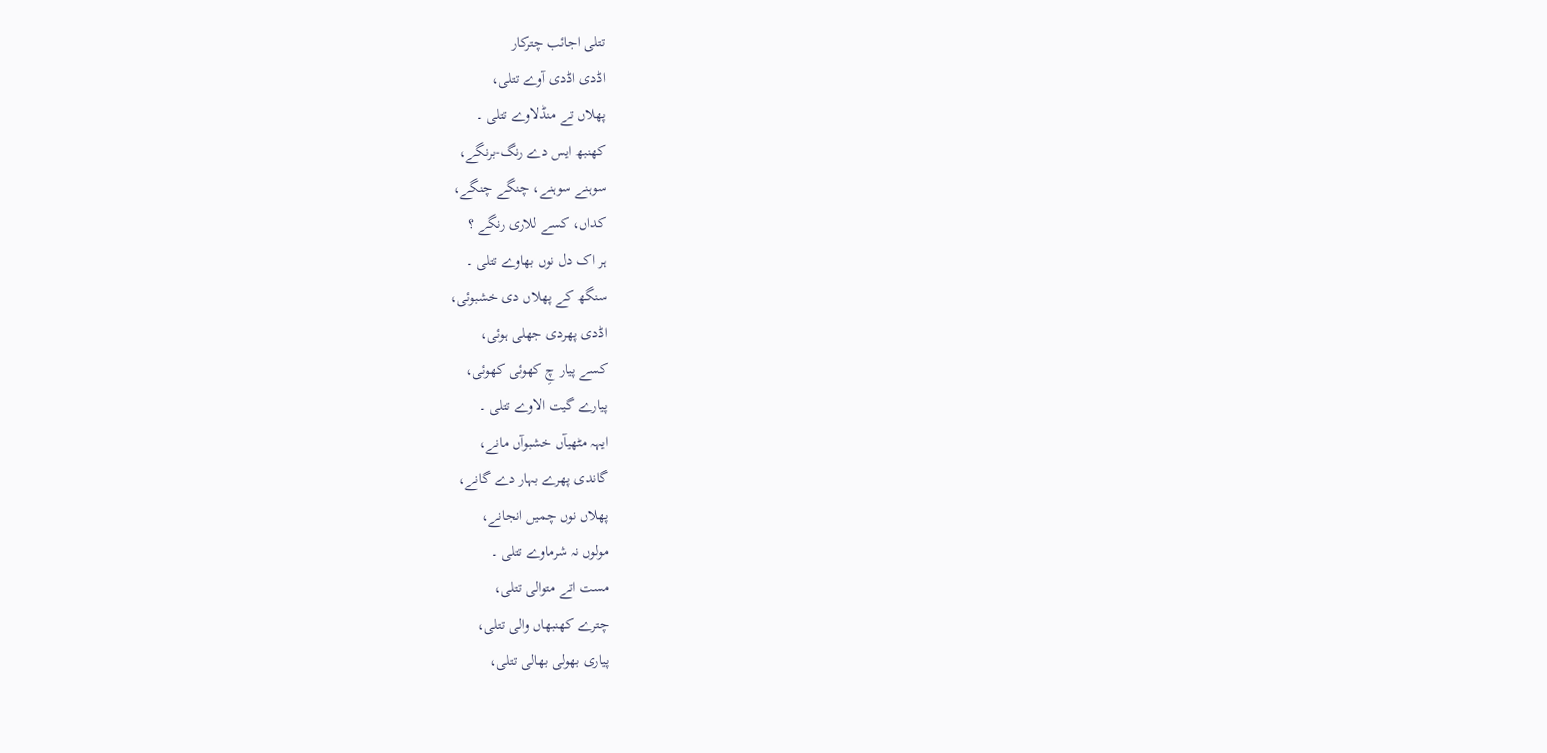تتلی اجائب چترکار
اڈدی اڈدی آوے تتلی،
پھلاں تے منڈلاوے تتلی ۔
کھنبھ ایس دے رنگ-برنگے،
سوہنے سوہنے، چنگے چنگے،
کداں، کسے للاری رنگے ؟
ہر اک دل نوں بھاوے تتلی ۔
سنگھ کے پھلاں دی خشبوئی،
اڈدی پھردی جھلی ہوئی،
کسے پیار چِ کھوئی کھوئی،
پیارے گیت الاوے تتلی ۔
ایہہ مٹھیآں خشبوآں مانے،
گاندی پھرے بہار دے گانے،
پھلاں نوں چمیں انجانے،
مولوں نہ شرماوے تتلی ۔
مست اتے متوالی تتلی،
چترے کھنبھاں والی تتلی،
پیاری بھولی بھالی تتلی،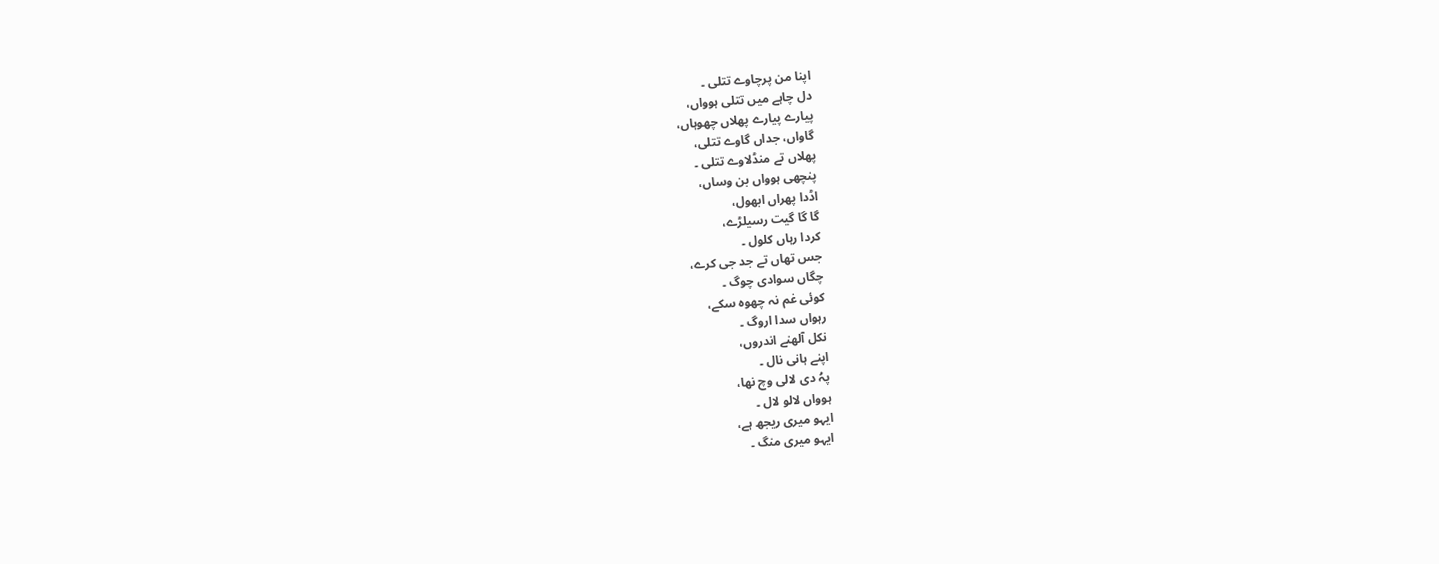اپنا من پرچاوے تتلی ۔
دل چاہے میں تتلی ہوواں،
پیارے پیارے پھلاں چھوہاں،
گاواں، جداں گاوے تتلی،
پھلاں تے منڈلاوے تتلی ۔
پنچھی ہوواں بن وساں،
اڈدا پھراں ابھول،
گا گا گیت رسیلڑے،
کردا رہاں کلول ۔
جس تھاں تے جد جی کرے،
چگاں سوادی چوگ ۔
کوئی غم نہ چھوہ سکے،
رہواں سدا اروگ ۔
نکل آلھنے اندروں،
اپنے ہانی نال ۔
پہُ دی لالی وچ نھا،
ہوواں لالو لال ۔
ایہو میری ریجھ ہے،
ایہو میری منگ ۔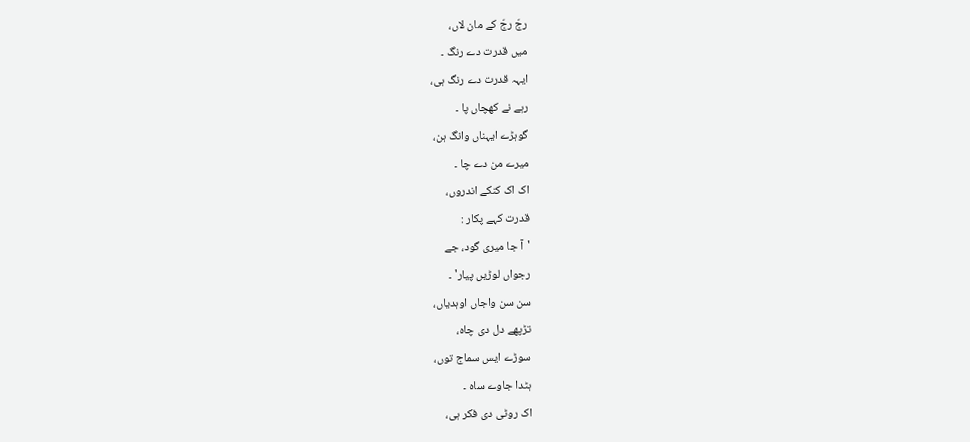رجّ رجّ کے مان لاں،
میں قدرت دے رنگ ۔
ایہہ قدرت دے رنگ ہی،
رہے نے کھچاں پا ۔
گوہڑے ایہناں وانگ ہن،
میرے من دے چا ۔
اک اک کنکے اندروں،
قدرت کہے پکار :
'آ جا میری گود، جے
رجواں لوڑیں پیار' ۔
سن سن واجاں اوہدیاں،
تڑپھے دل دی چاہ،
سوڑے ایس سماج توں،
ہٹدا جاوے ساہ ۔
اک روٹی دی فکر ہی،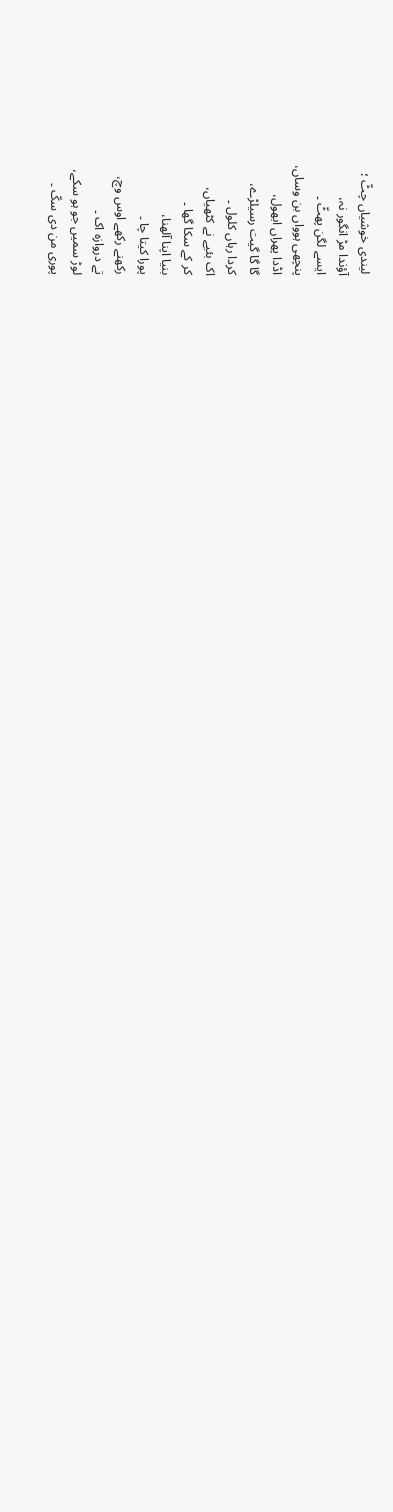لیندی خوشیاں چٹّ ؛
آؤندا مڑ انگور نہ،
ایسے لگن پھٹّ ۔
پنچھی ہوواں بن وساں،
اڈدا پھراں ابھول،
گا گا گیت رسیلڑے،
کردا رہاں کلول ۔
اک بئیے نے کٹھیاں،
کر کے سکا گھا ۔
بنیا اپنا آلھنا،
پورا کیتا چا ۔
رکھنے رکھے اوس وچ،
تے دروازہ اک ۔
لوڑ سمیں جو ہو سکے،
پوری من دی سکّ ۔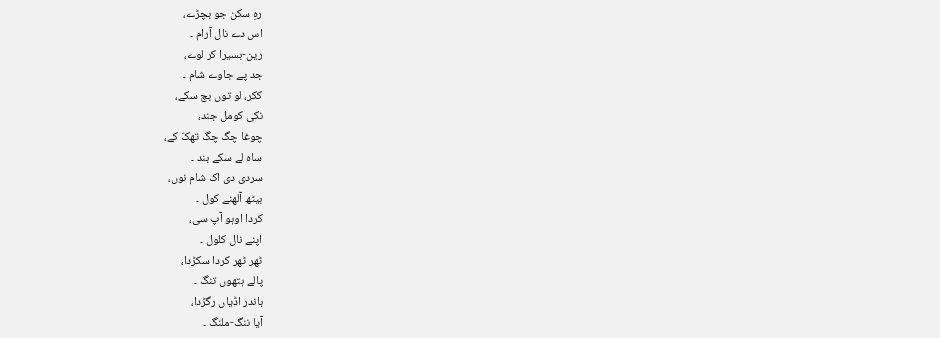رہِ سکن جو بچڑے،
اس دے نال آرام ۔
رین-بسیرا کر لوے،
جد پے جاوے شام ۔
ککر، لو توں بچ سکے،
نکی کومل جند،
چوغا چگ چگ تھکّ کے،
ساہ لے سکے بند ۔
سردی دی اک شام نوں،
بیٹھ آلھنے کول ۔
کردا اوہو آپ سی،
اپنے نال کلول ۔
ٹھر ٹھر کردا سکڑدا،
پالے ہتھوں تنگ ۔
باندر اڈیاں رگڑدا،
آیا ننگ-ملنگ ۔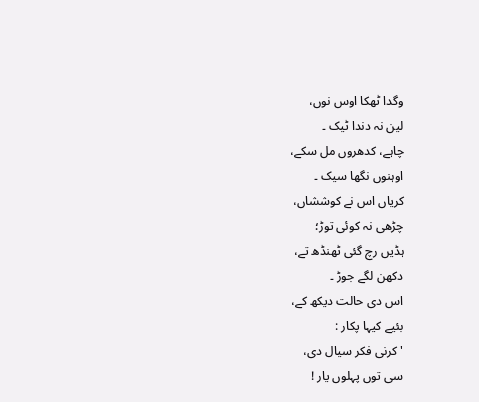وگدا ٹھکا اوس نوں،
لین نہ دندا ٹیک ۔
چاہے، کدھروں مل سکے،
اوہنوں نگھا سیک ۔
کریاں اس نے کوششاں،
چڑھی نہ کوئی توڑ؛
ہڈیں رچ گئی ٹھنڈھ تے،
دکھن لگے جوڑ ۔
اس دی حالت دیکھ کے،
بئیے کیہا پکار :
'کرنی فکر سیال دی،
سی توں پہلوں یار !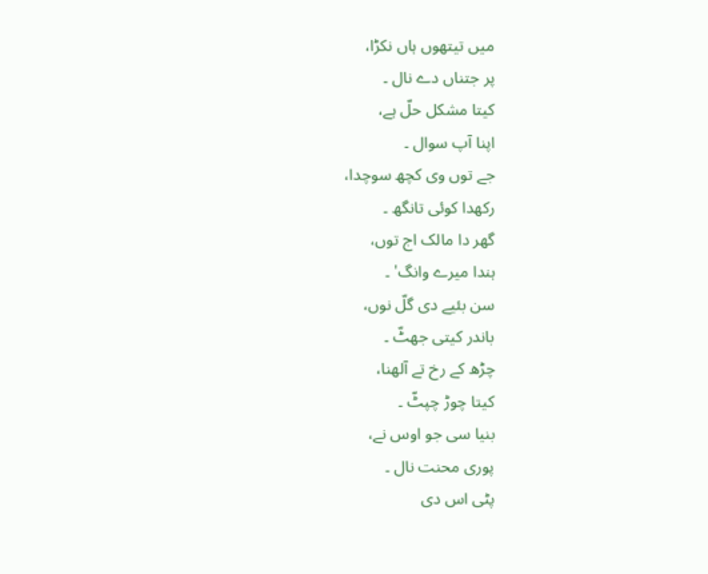میں تیتھوں ہاں نکڑا،
پر جتناں دے نال ۔
کیتا مشکل حلّ ہے،
اپنا آپ سوال ۔
جے توں وی کچھ سوچدا،
رکھدا کوئی تانگھ ۔
گھر دا مالک اج توں،
ہندا میرے وانگ' ۔
سن بئیے دی گلّ نوں،
باندر کیتی جھٹّ ۔
چڑھ کے رخ تے آلھنا،
کیتا چوڑ چپٹّ ۔
بنیا سی جو اوس نے،
پوری محنت نال ۔
پٹی اس دی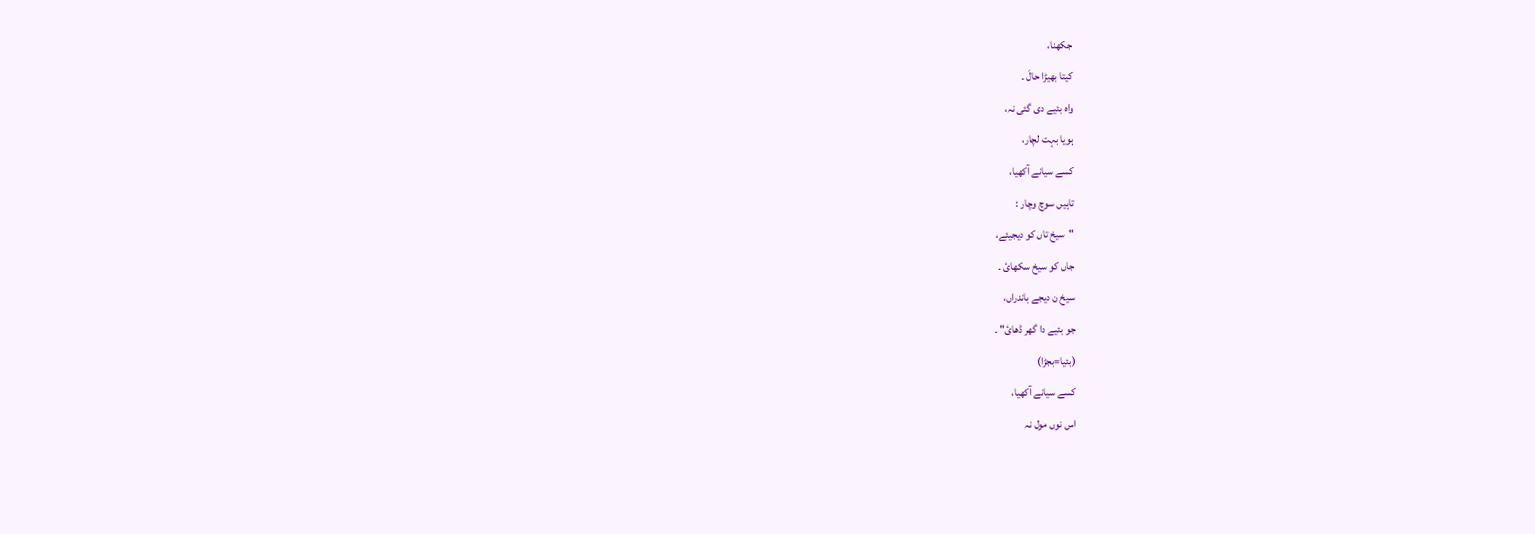جکھنا،
کیتا بھیڑا حالَ ۔
واہ بئیے دی گئی نہ،
ہویا بہت لچار،
کسے سیانے آکھیا،
تاہیں سوچ وچار :
"سیخ تاں کو دیجیئے،
جاں کو سیخ سکھائ ۔
سیخ ن دیجے باندراں،
جو بئیے دا گھر ڈھائ" ۔
(بئیا=بجڑا)
کسے سیانے آکھیا،
اس نوں مول نہ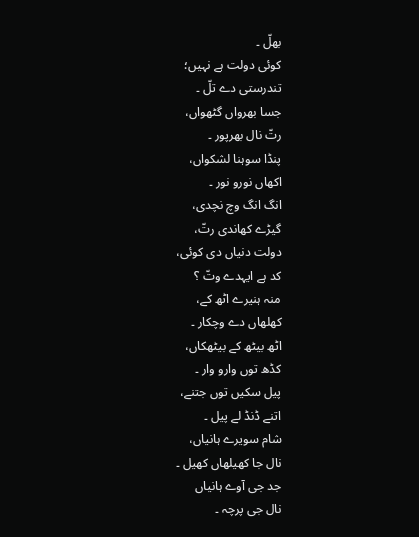بھلّ ۔
کوئی دولت ہے نہیں؛
تندرستی دے تلّ ۔
جسا بھرواں گٹھواں،
رتّ نال بھرپور ۔
پنڈا سوہنا لشکواں،
اکھاں نورو نور ۔
انگ انگ وچ نچدی،
گیڑے کھاندی رتّ،
دولت دنیاں دی کوئی،
کد ہے ایہدے وتّ ؟
منہ ہنیرے اٹھ کے،
کھلھاں دے وچکار ۔
اٹھ بیٹھ کے بیٹھکاں،
کڈھ توں وارو وار ۔
پیل سکیں توں جتنے،
اتنے ڈنڈ لے پیل ۔
شام سویرے ہانیاں،
نال جا کھیلھاں کھیل ۔
جد جی آوے ہانیاں
نال جی پرچہ ۔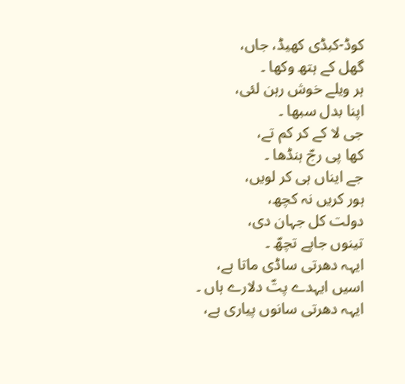کوڈ-کبڈی کھیڈ، جاں،
گھل کے ہتھ وکھا ۔
ہر ویلے خوش رہن لئی،
اپنا بدل سبھا ۔
جی لا کے کر کم تے،
کھا پی رجّ ہنڈھا ۔
جے ایناں ہی کر لویں،
ہور کریں نہ کچھ،
دولت کل جہان دی،
تینوں جاپے تچھّ ۔
ایہہ دھرتی ساڈی ماتا ہے،
اسیں ایہدے پتّ دلارے ہاں ۔
ایہہ دھرتی سانوں پیاری ہے،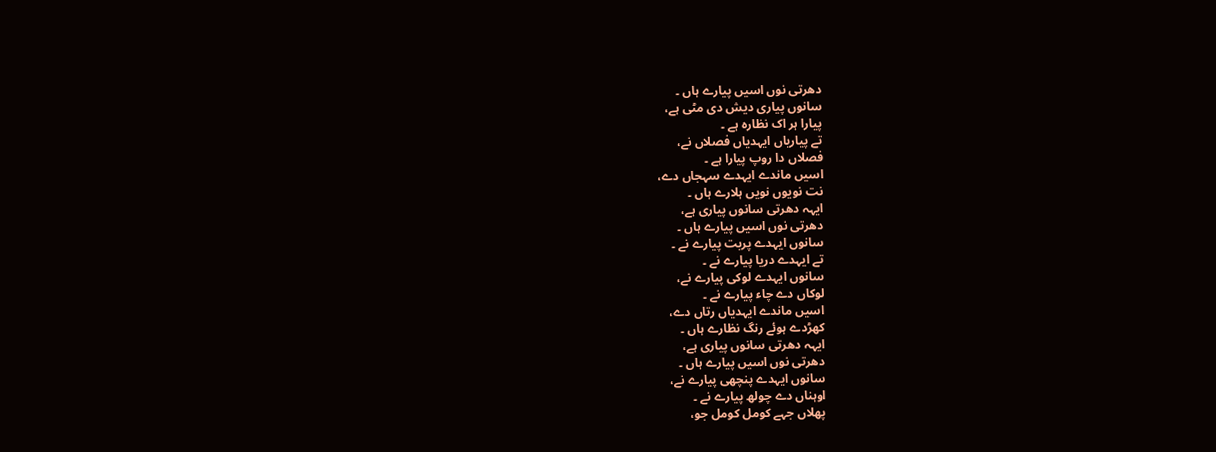دھرتی نوں اسیں پیارے ہاں ۔
سانوں پیاری دیش دی مٹی ہے،
پیارا ہر اک نظارہ ہے ۔
تے پیاریاں ایہدیاں فصلاں نے،
فصلاں دا روپ پیارا ہے ۔
اسیں ماندے ایہدے سہجاں دے،
نت نویوں نویں ہلارے ہاں ۔
ایہہ دھرتی سانوں پیاری ہے،
دھرتی نوں اسیں پیارے ہاں ۔
سانوں ایہدے پربت پیارے نے ۔
تے ایہدے دریا پیارے نے ۔
سانوں ایہدے لوکی پیارے نے،
لوکاں دے چاء پیارے نے ۔
اسیں ماندے ایہدیاں رتاں دے،
کھڑدے ہوئے رنگ نظارے ہاں ۔
ایہہ دھرتی سانوں پیاری ہے،
دھرتی نوں اسیں پیارے ہاں ۔
سانوں ایہدے پنچھی پیارے نے،
اوہناں دے چولھ پیارے نے ۔
پھلاں جہے کومل کومل جو،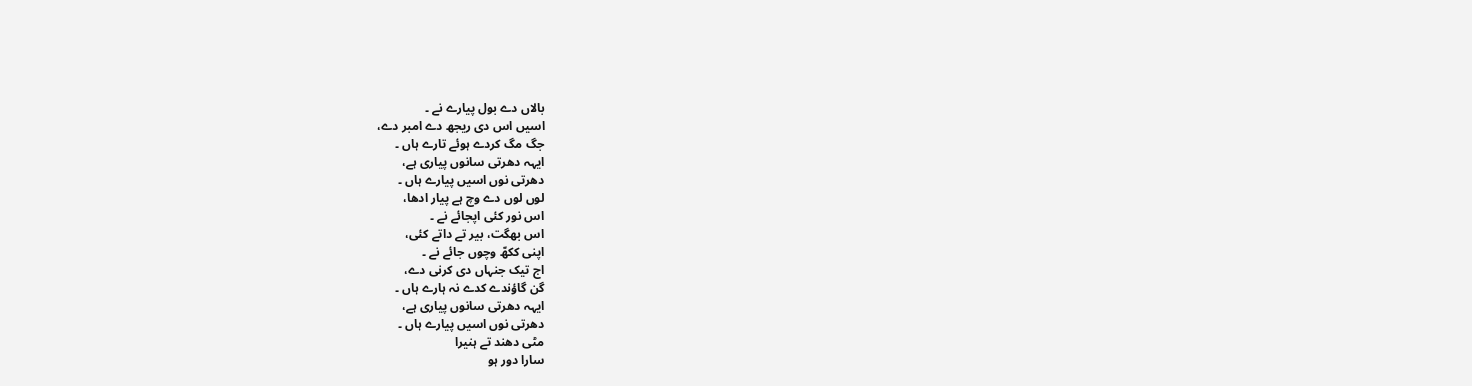بالاں دے بول پیارے نے ۔
اسیں اس دی ریجھ دے امبر دے،
جگ مگ کردے ہوئے تارے ہاں ۔
ایہہ دھرتی سانوں پیاری ہے،
دھرتی نوں اسیں پیارے ہاں ۔
لوں لوں دے وچ ہے پیار ادھا،
اس نور کئی اپجائے نے ۔
اس بھگت، بیر تے داتے کئی،
اپنی ککھّ وچوں جائے نے ۔
اج تیک جنہاں دی کرنی دے،
گن گاؤندے کدے نہ ہارے ہاں ۔
ایہہ دھرتی سانوں پیاری ہے،
دھرتی نوں اسیں پیارے ہاں ۔
مٹی دھند تے ہنیرا
سارا دور ہو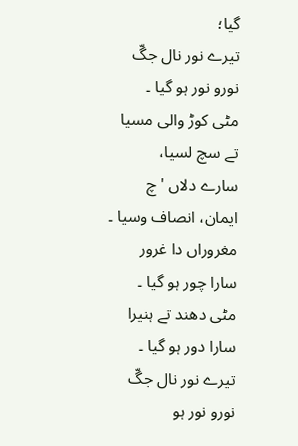گیا؛
تیرے نور نال جگّ
نورو نور ہو گیا ۔
مٹی کوڑ والی مسیا
تے سچ لسیا،
سارے دلاں 'چ
ایمان، انصاف وسیا ۔
مغروراں دا غرور
سارا چور ہو گیا ۔
مٹی دھند تے ہنیرا
سارا دور ہو گیا ۔
تیرے نور نال جگّ
نورو نور ہو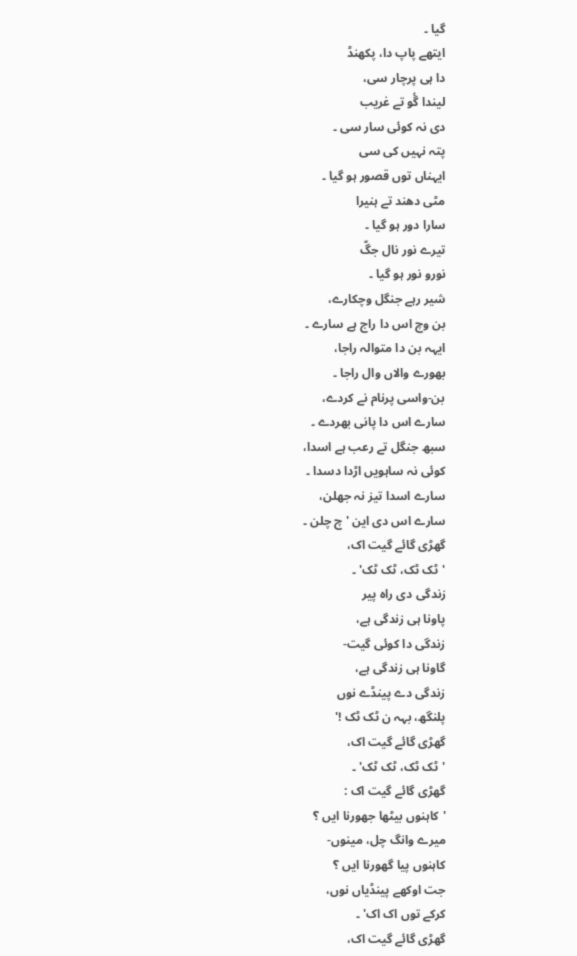گیا ۔
ایتھے پاپ دا، پکھنڈ
دا ہی پرچار سی،
لیندا گٔو تے غریب
دی نہ کوئی سار سی ۔
پتہ نہیں کی سی
ایہناں توں قصور ہو گیا ۔
مٹی دھند تے ہنیرا
سارا دور ہو گیا ۔
تیرے نور نال جگّ
نورو نور ہو گیا ۔
شیر رہے جنگل وچکارے،
بن وچ اس دا راج ہے سارے ۔
ایہہ بن دا متوالہ راجا،
بھورے والاں وال راجا ۔
بن-واسی پرنام نے کردے،
سارے اس دا پانی بھردے ۔
سبھ جنگل تے رعب ہے اسدا،
کوئی نہ ساہویں اڑدا دسدا ۔
سارے اسدا تیز نہ جھلن،
سارے اس دی این 'چ چلن ۔
گھڑی گائے گیت اک،
'ٹک ٹک، ٹک ٹک' ۔
زندگی دی راہ پیر
پاونا ہی زندگی ہے،
زندگی دا کوئی گیت-
گاونا ہی زندگی ہے،
زندگی دے پینڈے نوں
پلنگھ، بہہ ن ٹک ٹک !'
گھڑی گائے گیت اک،
'ٹک ٹک، ٹک ٹک' ۔
گھڑی گائے گیت اک :
'کاہنوں بیٹھا جھورنا ایں ؟
میرے وانگ چل، مینوں-
کاہنوں پیا گھورنا ایں ؟
جت اوکھے پینڈیاں نوں،
کرکے توں اک اک' ۔
گھڑی گائے گیت اک،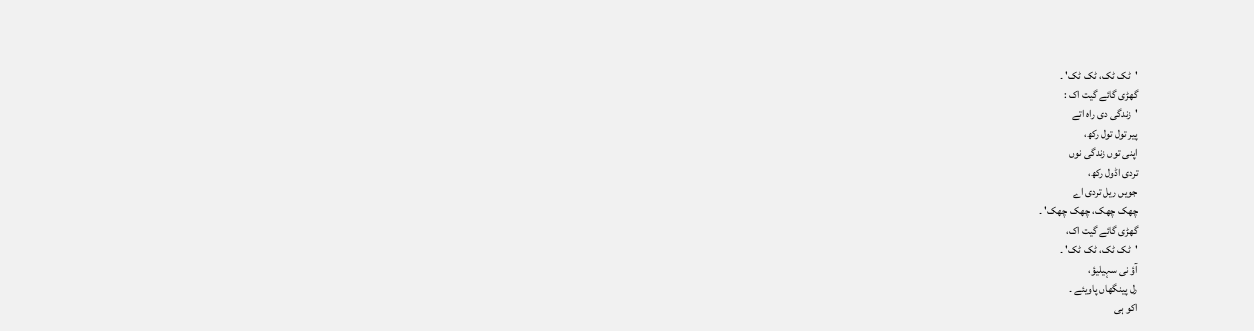'ٹک ٹک، ٹک ٹک' ۔
گھڑی گائے گیت اک :
'زندگی دی راہ اتے
پیر تول تول رکھ،
اپنی توں زندگی نوں
تردی اڈول رکھ،
جویں ریل تردی اے
چھک چھک، چھک چھک' ۔
گھڑی گائے گیت اک،
'ٹک ٹک، ٹک ٹک' ۔
آؤ نی سہیلیؤ،
رل پینگھاں پاویئے ۔
اکو ہی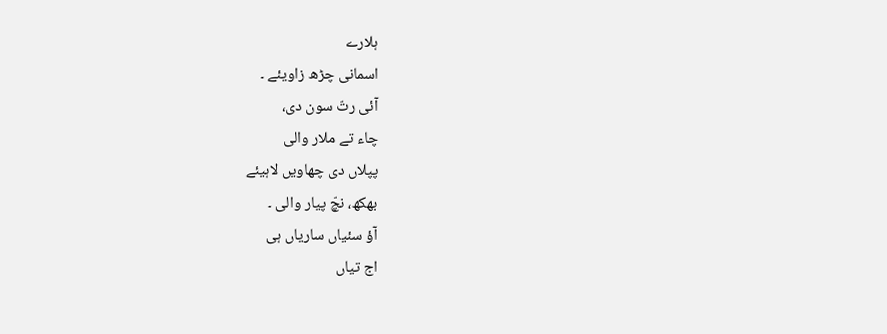ہلارے
اسمانی چڑھ زاویئے ۔
آئی رتّ سون دی،
چاء تے ملار والی
پپلاں دی چھاویں لاہیئے
بھکھ، نچّ پیار والی ۔
آؤ سئیاں ساریاں ہی
اج تیاں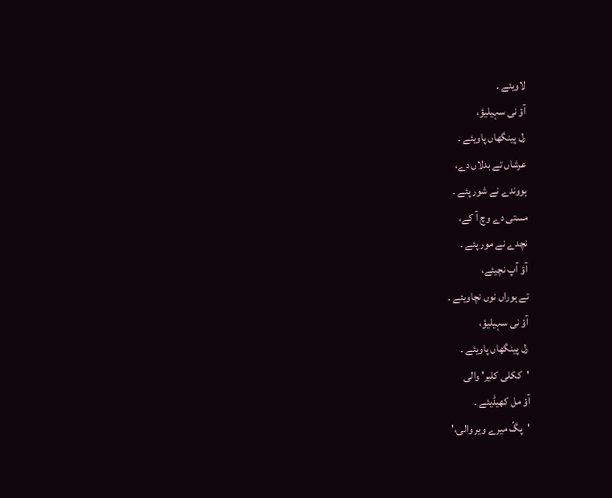لاویئے ۔
آؤ نی سہیلیؤ،
رل پینگھاں پاویئے ۔
عرشاں تے بدلاں دے،
ہووندے نے شور پئے ۔
مستی دے وچ آ کے،
نچدے نے مور پئے ۔
آؤ آپ نچیئے،
تے ہوراں نوں نچاویئے ۔
آؤ نی سہیلیؤ،
رل پینگھاں پاویئے ۔
'ککلی کلیر' والی
آؤ مل کھیڈیئے ۔
'پگّ میرے ویر والی،'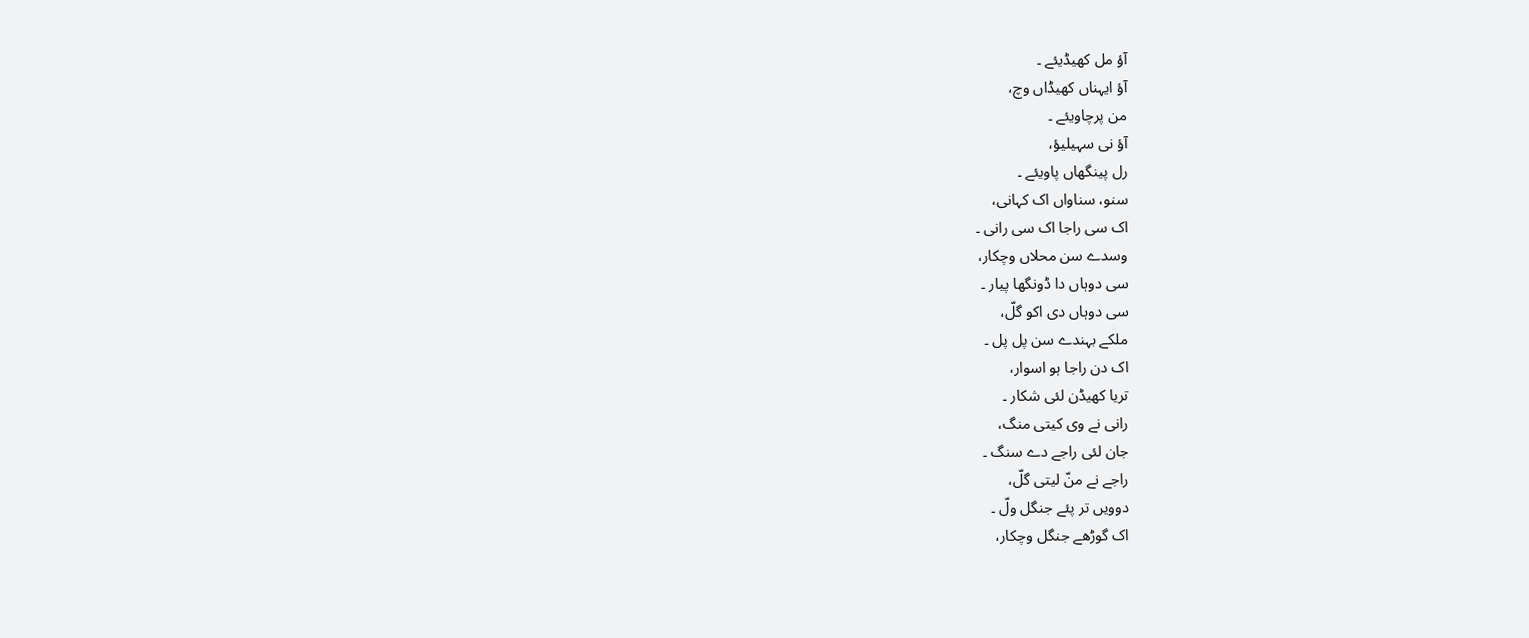آؤ مل کھیڈیئے ۔
آؤ ایہناں کھیڈاں وچ،
من پرچاویئے ۔
آؤ نی سہیلیؤ،
رل پینگھاں پاویئے ۔
سنو، سناواں اک کہانی،
اک سی راجا اک سی رانی ۔
وسدے سن محلاں وچکار،
سی دوہاں دا ڈونگھا پیار ۔
سی دوہاں دی اکو گلّ،
ملکے بہندے سن پل پل ۔
اک دن راجا ہو اسوار،
تریا کھیڈن لئی شکار ۔
رانی نے وی کیتی منگ،
جان لئی راجے دے سنگ ۔
راجے نے منّ لیتی گلّ،
دوویں تر پئے جنگل ولّ ۔
اک گوڑھے جنگل وچکار،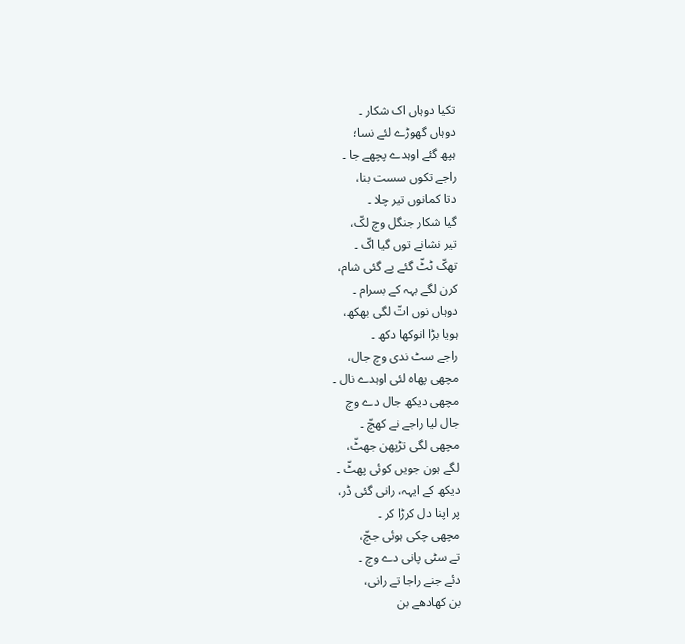تکیا دوہاں اک شکار ۔
دوہاں گھوڑے لئے نسا؛
ہپھ گئے اوہدے پچھے جا ۔
راجے تکوں سست بنا،
دتا کمانوں تیر چلا ۔
گیا شکار جنگل وچ لکّ،
تیر نشانے توں گیا اکّ ۔
تھکّ ٹٹّ گئے پے گئی شام،
کرن لگے بہہ کے بسرام ۔
دوہاں نوں اتّ لگی بھکھ،
ہویا بڑا انوکھا دکھ ۔
راجے سٹ ندی وچ جال،
مچھی پھاہ لئی اوہدے نال ۔
مچھی دیکھ جال دے وچ
جال لیا راجے نے کھچّ ۔
مچھی لگی تڑپھن جھٹّ،
لگے ہون جویں کوئی پھٹّ ۔
دیکھ کے ایہہ، رانی گئی ڈر،
پر اپنا دل کرڑا کر ۔
مچھی چکی ہوئی جچّ،
تے سٹی پانی دے وچ ۔
دئے جنے راجا تے رانی،
بن کھادھے بن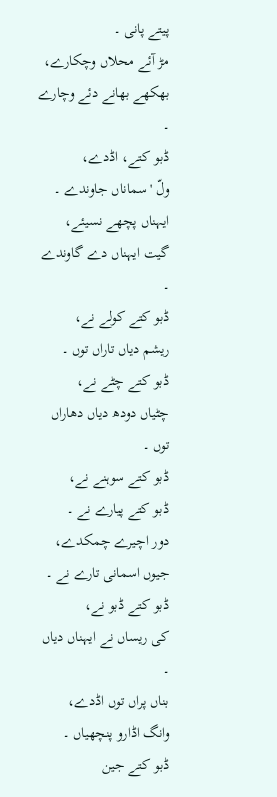پیتے پانی ۔
مڑ آئے محلاں وچکارے،
بھکھے بھانے دئے وچارے ۔
ڈبو کتے، اڈدے،
ولّ 'سماناں جاوندے ۔
ایہناں پچھے نسیئے،
گیت ایہناں دے گاوندے ۔
ڈبو کتے کولے نے،
ریشم دیاں تاراں توں ۔
ڈبو کتے چٹے نے،
چٹیاں دودھ دیاں دھاراں توں ۔
ڈبو کتے سوہنے نے،
ڈبو کتے پیارے نے ۔
دور اچیرے چمکدے،
جیوں اسمانی تارے نے ۔
ڈبو کتے ڈبو نے،
کی ریساں نے ایہناں دیاں ۔
بناں پراں توں اڈدے،
وانگ اڈارو پنچھیاں ۔
ڈبو کتے جین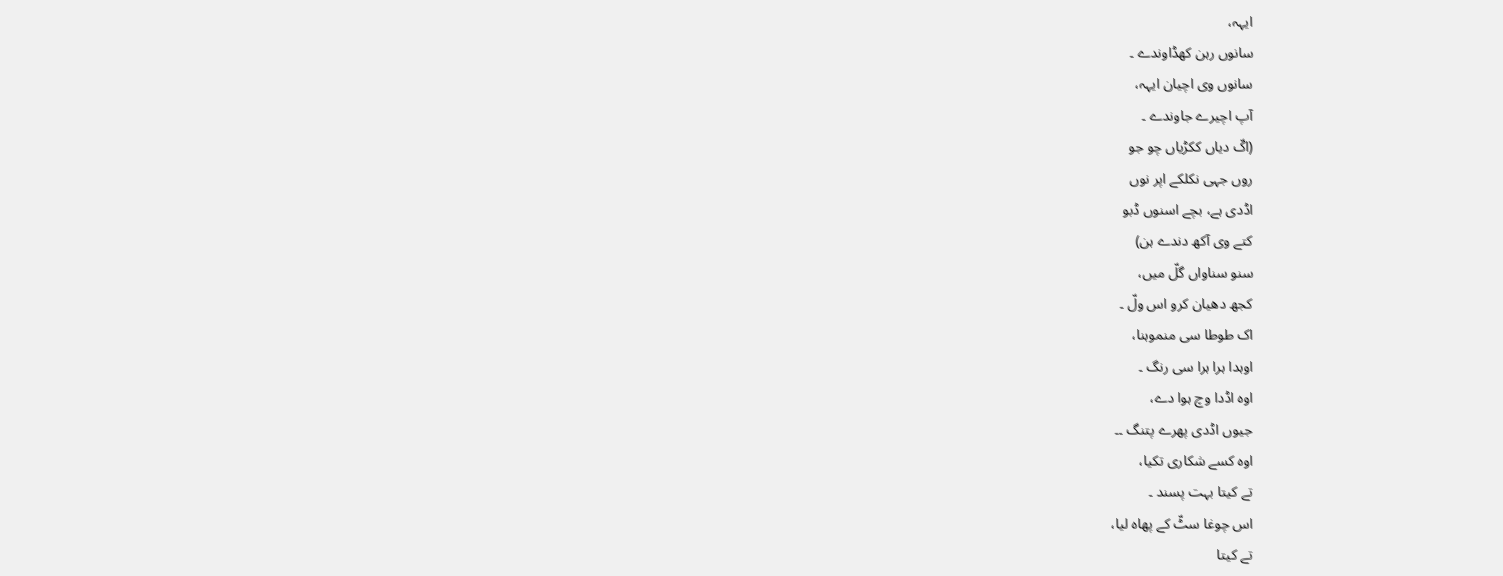ایہہ،
سانوں رہن کھڈاوندے ۔
سانوں وی اچیان ایہہ،
آپ اچیرے جاوندے ۔
(اکّ دیاں ککڑیاں چو جو
روں جہی نکلکے اپر نوں
اڈدی ہے، بچے اسنوں ڈبو
کتے وی آکھ دندے ہن)
سنو سناواں گلّ میں،
کجھ دھیان کرو اس ولّ ۔
اک طوطا سی منموہنا،
اوہدا ہرا ہرا سی رنگ ۔
اوہ اڈدا وچ ہوا دے،
جیوں اڈدی پھرے پتنگ ۔۔
اوہ کسے شکاری تکیا،
تے کیتا بہت پسند ۔
اس چوغا سٹّ کے پھاہ لیا،
تے کیتا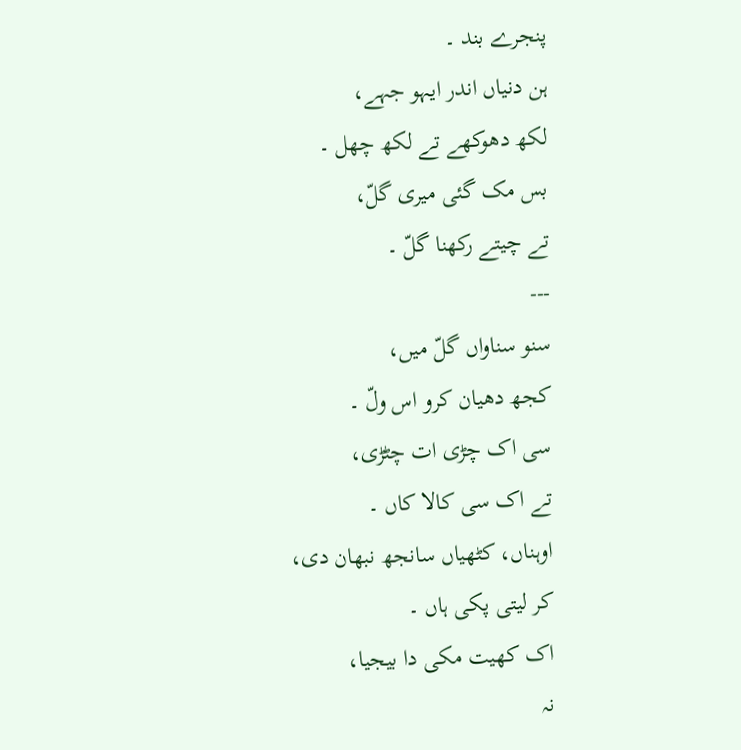پنجرے بند ۔
ہن دنیاں اندر ایہو جہے،
لکھ دھوکھے تے لکھ چھل ۔
بس مک گئی میری گلّ،
تے چیتے رکھنا گلّ ۔
---
سنو سناواں گلّ میں،
کجھ دھیان کرو اس ولّ ۔
سی اک چڑی ات چٹڑی،
تے اک سی کالا کاں ۔
اوہناں، کٹھیاں سانجھ نبھان دی،
کر لیتی پکی ہاں ۔
اک کھیت مکی دا بیجیا،
نہ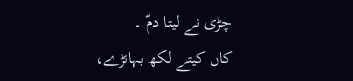چڑی نے لیتا دمّ ۔
کاں کیتے لکھ بہانڑے،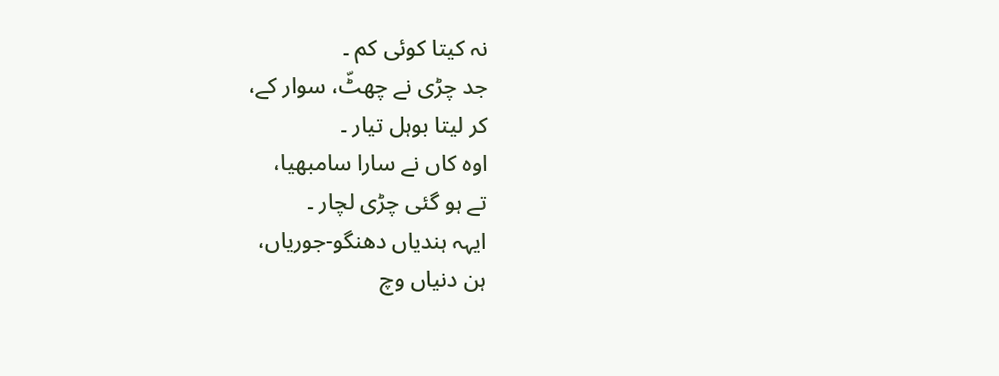نہ کیتا کوئی کم ۔
جد چڑی نے چھٹّ، سوار کے،
کر لیتا بوہل تیار ۔
اوہ کاں نے سارا سامبھیا،
تے ہو گئی چڑی لچار ۔
ایہہ ہندیاں دھنگو-جوریاں،
ہن دنیاں وچ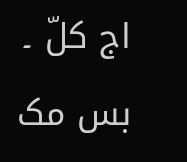اج کلّ ۔
بس مک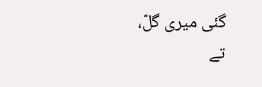گئی میری گلّ،
تے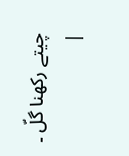چیتے رکھنا گلّ ۔
|